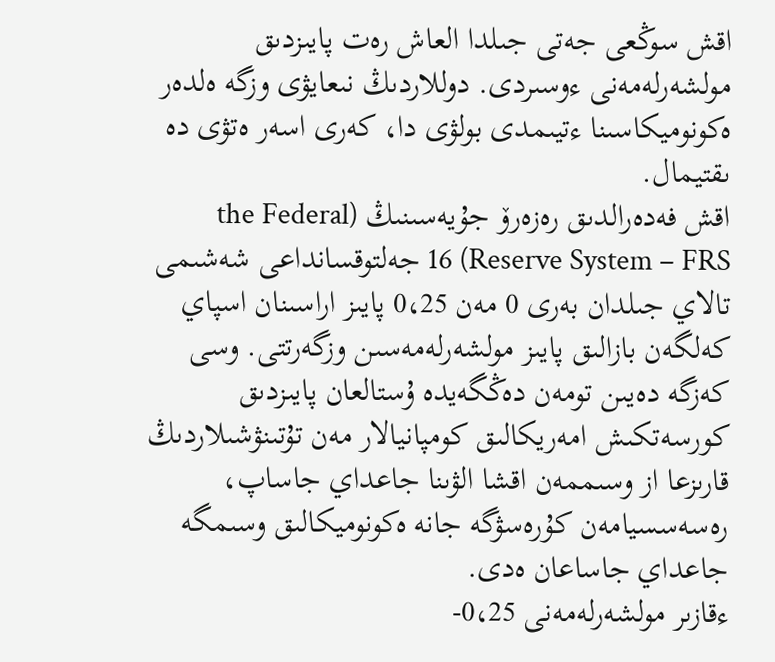اقش سوڭعى جەتى جىلدا العاش رەت پايىزدىق مولشەرلەمەنى ءوسىردى. دوللاردىڭ نىعايۋى وزگە ەلدەر ەكونوميكاسىنا ءتيىمدى بولۋى دا، كەرى اسەر ەتۋى دە ىقتيمال.
اقش فەدەرالدىق رەزەرۆ جۇيەسىنىڭ (the Federal Reserve System – FRS) 16 جەلتوقسانداعى شەشىمى تالاي جىلدان بەرى 0 مەن 0،25 پايىز اراسىنان اسپاي كەلگەن بازالىق پايىز مولشەرلەمەسىن وزگەرتتى. وسى كەزگە دەيىن تومەن دەڭگەيدە ۇستالعان پايىزدىق كورسەتكىش امەريكالىق كومپانيالار مەن تۇتىنۋشىلاردىڭ قارىزعا از وسىممەن اقشا الۋىنا جاعداي جاساپ، رەسەسسيامەن كۇرەسۋگە جانە ەكونوميكالىق وسىمگە جاعداي جاساعان ەدى.
ءقازىر مولشەرلەمەنى 0،25-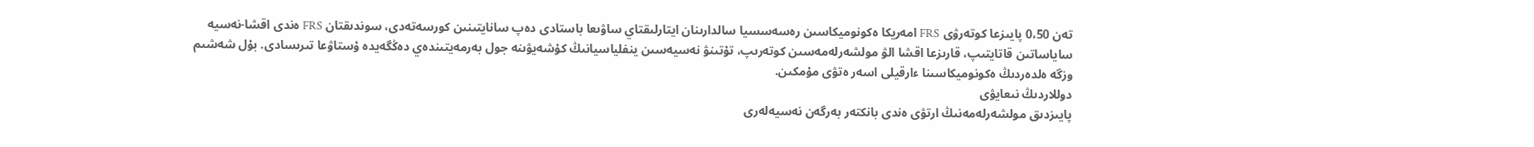تەن 0،50 پايىزعا كوتەرۋى FRS امەريكا ەكونوميكاسىن رەسەسسيا سالدارىنان ايتارلىقتاي ساۋىعا باستادى دەپ سانايتىنىن كورسەتەدى، سوندىقتان FRS ەندى اقشا-نەسيە ساياساتىن قاتايتىپ، قارىزعا اقشا الۋ مولشەرلەمەسىن كوتەرىپ، تۇتىنۋ نەسيەسىن ينفلياسيانىڭ كۇشەيۋىنە جول بەرمەيتىندەي دەڭگەيدە ۇستاۋعا تىرىسادى. بۇل شەشىم وزگە ەلدەردىڭ ەكونوميكاسىنا ءارقيلى اسەر ەتۋى مۇمكىن.
دوللاردىڭ نىعايۋى
پايىزدىق مولشەرلەمەنىڭ ارتۋى ەندى بانكتەر بەرگەن نەسيەلەرى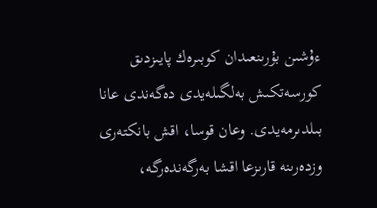ءۇشىن بۇرىنعىدان كوبىرەك پايىزدىق كورسەتكىش بەلگىلەيدى دەگەندى عانا بىلدىرمەيدى. وعان قوسا، اقش بانكتەرى وزدەرىنە قارىزعا اقشا بەرگەندەرگە،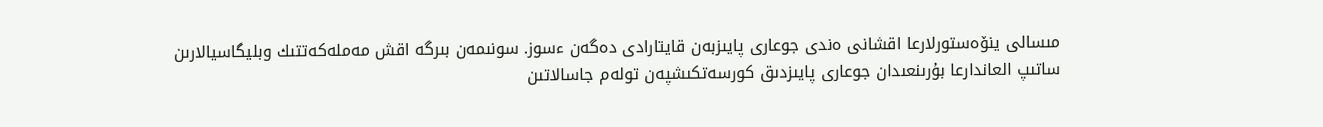مىسالى ينۆەستورلارعا اقشانى ەندى جوعارى پايىزبەن قايتارادى دەگەن ءسوز. سونىمەن بىرگە اقش مەملەكەتتىك وبليگاسيالارىن ساتىپ العاندارعا بۇرىنعىدان جوعارى پايىزدىق كورسەتكىشپەن تولەم جاسالاتىن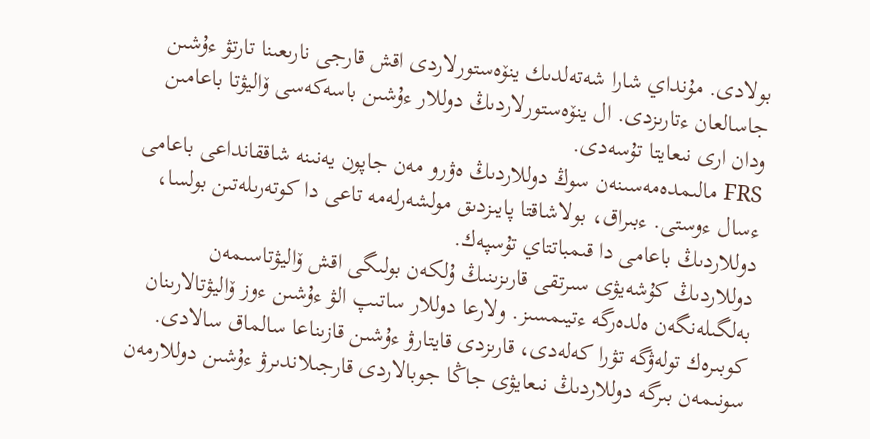بولادى. مۇنداي شارا شەتەلدىك ينۆەستورلاردى اقش قارجى نارىعىنا تارتۋ ءۇشىن جاسالعان ءتارىزدى. ال ينۆەستورلاردىڭ دوللار ءۇشىن باسەكەسى ۆاليۋتا باعامىن ودان ارى نىعايتا تۇسەدى.
FRS مالىمدەمەسىنەن سوڭ دوللاردىڭ ەۋرو مەن جاپون يەنىنە شاققانداعى باعامى ءسال ءوستى. ءبىراق، بولاشاقتا پايىزدىق مولشەرلەمە تاعى دا كوتەرىلەتىن بولسا، دوللاردىڭ باعامى دا قىمباتتاي تۇسپەك.
دوللاردىڭ كۇشەيۋى سىرتقى قارىزىنىڭ ۇلكەن بولىگى اقش ۆاليۋتاسىمەن بەلگىلەنگەن ەلدەرگە ءتيىمسىز. ولارعا دوللار ساتىپ الۋ ءۇشىن ءوز ۆاليۋتالارىنان كوبىرەك تولەۋگە تۋرا كەلەدى، قارىزدى قايتارۋ ءۇشىن قازىناعا سالماق سالادى. سونىمەن بىرگە دوللاردىڭ نىعايۋى جاڭا جوبالاردى قارجىلاندىرۋ ءۇشىن دوللارمەن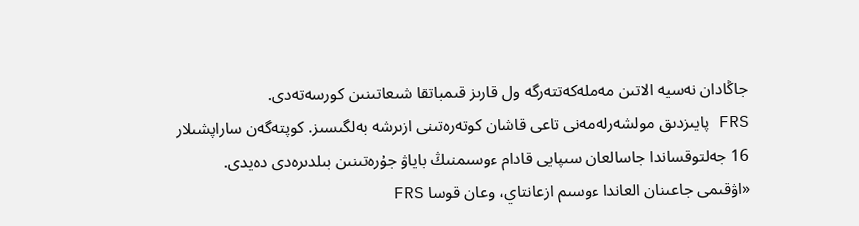جاڭادان نەسيە الاتىن مەملەكەتتەرگە ول قارىز قىمباتقا شىعاتىنىن كورسەتەدى.
FRS پايىزدىق مولشەرلەمەنى تاعى قاشان كوتەرەتىنى ازىرشە بەلگىسىز. كوپتەگەن ساراپشىلار 16 جەلتوقساندا جاسالعان سىپايى قادام ءوسىمنىڭ باياۋ جۇرەتىنىن بىلدىرەدى دەيدى.
«اۋقىمى جاعىنان العاندا ءوسىم ازعانتاي، وعان قوسا FRS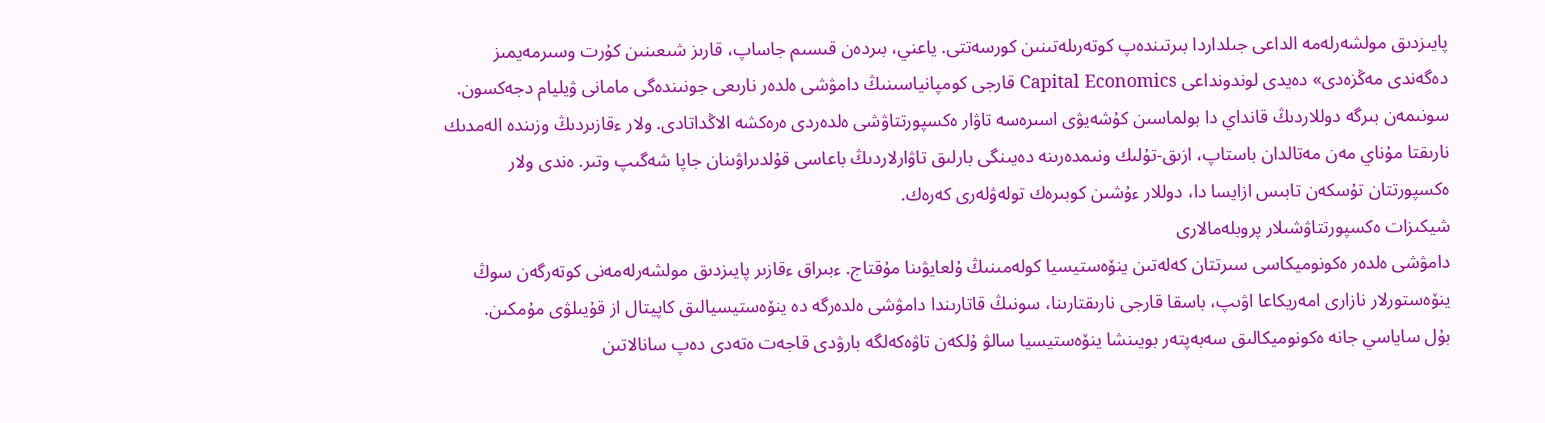پايىزدىق مولشەرلەمە الداعى جىلداردا بىرتىندەپ كوتەرىلەتىنىن كورسەتتى. ياعني، بىردەن قىسىم جاساپ، قارىز شىعىنىن كۇرت وسىرمەيمىز دەگەندى مەڭزەدى» دەيدى لوندونداعى Capital Economics قارجى كومپانياسىنىڭ دامۋشى ەلدەر نارىعى جونىندەگى مامانى ۋيليام دجەكسون.
سونىمەن بىرگە دوللاردىڭ قانداي دا بولماسىن كۇشەيۋى اسىرەسە تاۋار ەكسپورتتاۋشى ەلدەردى ەرەكشە الاڭداتادى. ولار ءقازىردىڭ وزىندە الەمدىك نارىقتا مۇناي مەن مەتالدان باستاپ، ازىق-تۇلىك ونىمدەرىنە دەيىنگى بارلىق تاۋارلاردىڭ باعاسى قۇلدىراۋىنان جاپا شەگىپ وتىر. ەندى ولار ەكسپورتتان تۇسكەن تابىس ازايسا دا، دوللار ءۇشىن كوبىرەك تولەۋلەرى كەرەك.
شيكىزات ەكسپورتتاۋشىلار پروبلەمالارى
دامۋشى ەلدەر ەكونوميكاسى سىرتتان كەلەتىن ينۆەستيسيا كولەمىنىڭ ۇلعايۋىنا مۇقتاج. ءبىراق ءقازىر پايىزدىق مولشەرلەمەنى كوتەرگەن سوڭ ينۆەستورلار نازارى امەريكاعا اۋىپ، باسقا قارجى نارىقتارىنا، سونىڭ قاتارىندا دامۋشى ەلدەرگە دە ينۆەستيسيالىق كاپيتال از قۇيىلۋى مۇمكىن.
بۇل ساياسي جانە ەكونوميكالىق سەبەپتەر بويىنشا ينۆەستيسيا سالۋ ۇلكەن تاۋەكەلگە بارۋدى قاجەت ەتەدى دەپ سانالاتىن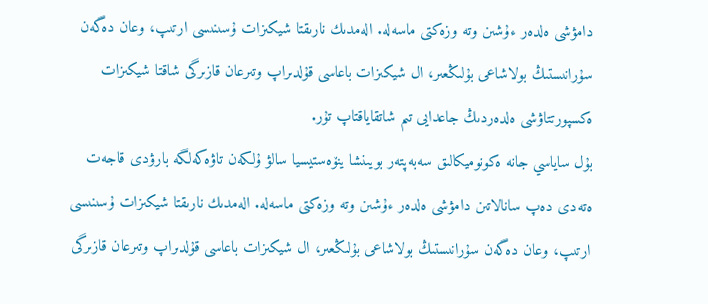دامۋشى ەلدەر ءۇشىن وتە وزەكتى ماسەلە. الەمدىك نارىقتا شيكىزات ۇسىنىسى ارتىپ، وعان دەگەن سۇرانىستىڭ بولاشاعى بۇلىڭعىر، ال شيكىزات باعاسى قۇلدىراپ وتىرعان قازىرگى شاقتا شيكىزات ەكسپورتتاۋشى ەلدەردىڭ جاعدايى تىم شاتقاياقتاپ تۇر.
بۇل ساياسي جانە ەكونوميكالىق سەبەپتەر بويىنشا ينۆەستيسيا سالۋ ۇلكەن تاۋەكەلگە بارۋدى قاجەت ەتەدى دەپ سانالاتىن دامۋشى ەلدەر ءۇشىن وتە وزەكتى ماسەلە. الەمدىك نارىقتا شيكىزات ۇسىنىسى ارتىپ، وعان دەگەن سۇرانىستىڭ بولاشاعى بۇلىڭعىر، ال شيكىزات باعاسى قۇلدىراپ وتىرعان قازىرگى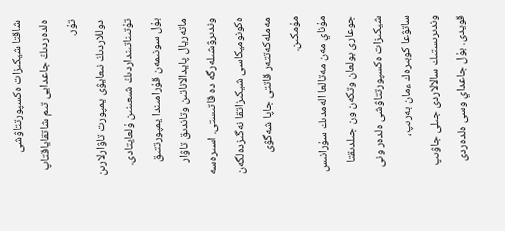شاقتا شيكىزات ەكسپورتتاۋشى ەلدەردىڭ جاعدايى تىم شاتقاياقتاپ تۇر.
دوللاردىڭ نىعايۋى يمپورت تاۋارلارىن تۇتىناتىنداردىڭ شىعىنىن ۇلعايتادى. بۇل سونىمەن قۇرامىندا يمپورتتىق ماتەريال پايدالاناتىن وتاندىق تاۋار وندىرۋشىلەرگە دە قاتىستى. اسىرەسە ەكونوميكاسى شيكىزاتقا نەگىزدەلگەن مەملەكەتتەر قاتتى جاپا شەگۋى مۇمكىن.
مۇناي مەن مەتالعا الەمدىك سۇرانىس جوعارى بولعان وتكەن ون جىلدىقتا شيكىزات ەكسپورتتاۋشى ەلدەر ونى ساتۋعا كوبىرەك ءمان بەرىپ، وندىرىستىك سالالاردى جىلى جاۋىپ قويدى. بۇل جاعداي وسى ەلدەردى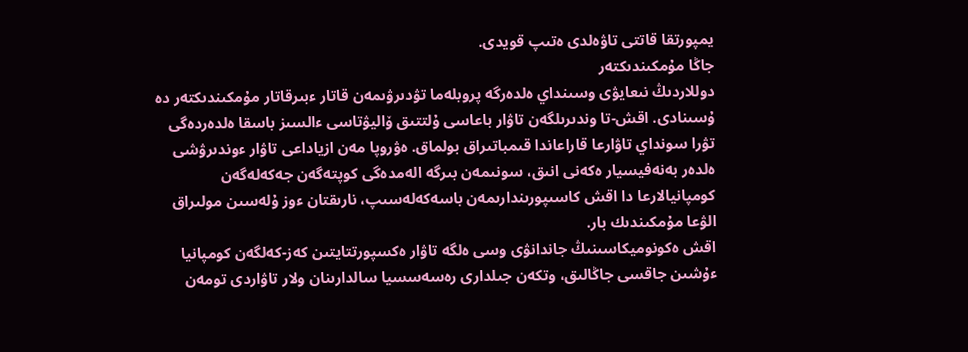يمپورتقا قاتتى تاۋەلدى ەتىپ قويدى.
جاڭا مۇمكىندىكتەر
دوللاردىڭ نىعايۋى وسىنداي ەلدەرگە پروبلەما تۋدىرۋىمەن قاتار ءبىرقاتار مۇمكىندىكتەر دە ۇسىنادى. اقش-تا وندىرىلگەن تاۋار باعاسى ۇلتتىق ۆاليۋتاسى ءالسىز باسقا ەلدەردەگى تۋرا سونداي تاۋارعا قاراعاندا قىمباتىراق بولماق. ەۋروپا مەن ازياداعى تاۋار ءوندىرۋشى ەلدەر بەنەفيسيار ەكەنى انىق، سونىمەن بىرگە الەمدەگى كوپتەگەن جەكەلەگەن كومپانيالارعا دا اقش كاسىپورىندارىمەن باسەكەلەسىپ، نارىقتان ءوز ۇلەسىن مولىراق الۋعا مۇمكىندىك بار.
اقش ەكونوميكاسىنىڭ جاندانۋى وسى ەلگە تاۋار ەكسپورتتايتىن كەز-كەلگەن كومپانيا ءۇشىن جاقسى جاڭالىق، وتكەن جىلدارى رەسەسسيا سالدارىنان ولار تاۋاردى تومەن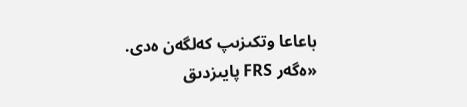باعاعا وتكىزىپ كەلگەن ەدى.
«ەگەر FRS پايىزدىق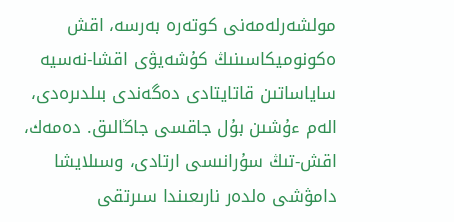مولشەرلەمەنى كوتەرە بەرسە، اقش ەكونوميكاسىنىڭ كۇشەيۋى اقشا-نەسيە ساياساتىن قاتايتادى دەگەندى بىلدىرەدى، الەم ءۇشىن بۇل جاقسى جاڭالىق. دەمەك، اقش-تىڭ سۇرانىسى ارتادى، وسىلايشا دامۋشى ەلدەر نارىعىندا سىرتقى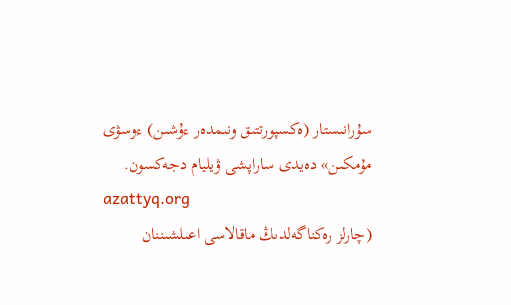سۇرانىستار (ەكسپورتتىق ونىمدەر ءۇشىن) ءوسۋى مۇمكىن» دەيدى ساراپشى ۋيليام دجەكسون.
azattyq.org
(چارلز رەكناگەلدىڭ ماقالاسى اعىلشىننان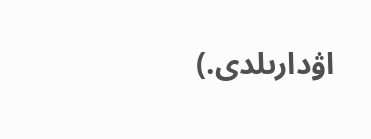اۋدارىلدى.)